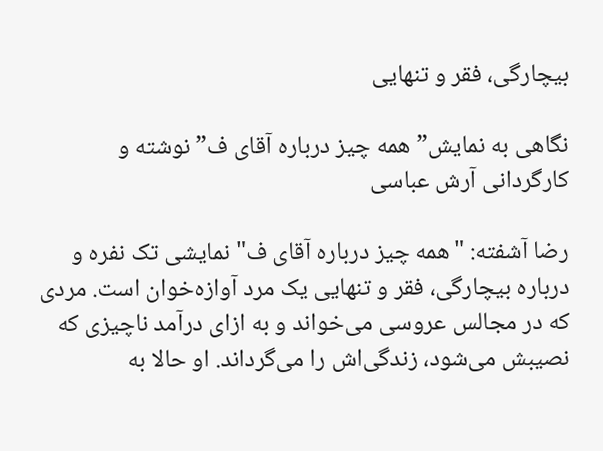بیچارگی، فقر و تنهایی

نگاهی به نمایش”همه چیز درباره آقای ف” نوشته و کارگردانی آرش عباسی

رضا آشفته: "همه چیز درباره آقای ف" نمایشی تک نفره و درباره بیچارگی، فقر و تنهایی یک مرد آوازه‌خوان است. مردی که در مجالس عروسی می‌خواند و به ازای درآمد ناچیزی که نصیبش می‌شود، زندگی‌اش را می‌گرداند. او حالا به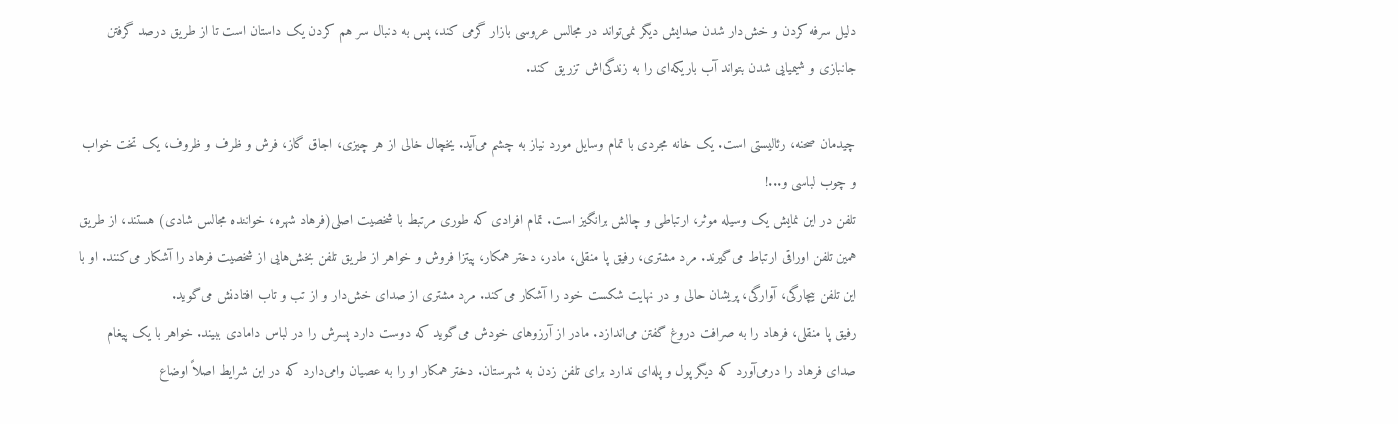دلیل سرفه کردن و خش‌دار شدن صدایش دیگر نمی‌تواند در مجالس عروسی بازار گرمی کند، پس به دنبال سر هم کردن یک داستان است تا از طریق درصد گرفتن جانبازی و شیمیایی شدن بتواند آب باریکه‌ای را به زندگی‌اش تزریق کند.

چیدمان صحنه، رئالیستی است. یک خانه مجردی با تمام وسایل مورد نیاز به چشم می‌آید. یخچال خالی از هر چیزی، اجاق گاز، فرش و ظرف و ظروف، یک تخت خواب و چوب لباسی و...!
تلفن در این نمایش یک وسیله موثر، ارتباطی و چالش برانگیز است. تمام افرادی که طوری مرتبط با شخصیت اصلی(فرهاد شهره، خواننده مجالس شادی) هستند، از طریق همین تلفن اوراقی ارتباط می‌گیرند. مرد مشتری، رفیق پا منقلی، مادر، دختر همکار، پیتزا فروش و خواهر از طریق تلفن بخش‌هایی از شخصیت فرهاد را آشکار می‌کنند. او با این تلفن بیچارگی، آوارگی، پریشان حالی و در نهایت شکست خود را آشکار می‌کند. مرد مشتری از صدای خش‌دار و از تب و تاب افتادنش می‌گوید.
رفیق پا منقلی، فرهاد را به صرافت دروغ گفتن می‌اندازد. مادر از آرزوهای خودش می‌گوید که دوست دارد پسرش را در لباس دامادی ببیند. خواهر با یک پیغام صدای فرهاد را درمی‌آورد که دیگر پول و پله‌ای ندارد برای تلفن زدن به شهرستان. دختر همکار او را به عصیان وامی‌دارد که در این شرایط اصلاً اوضاع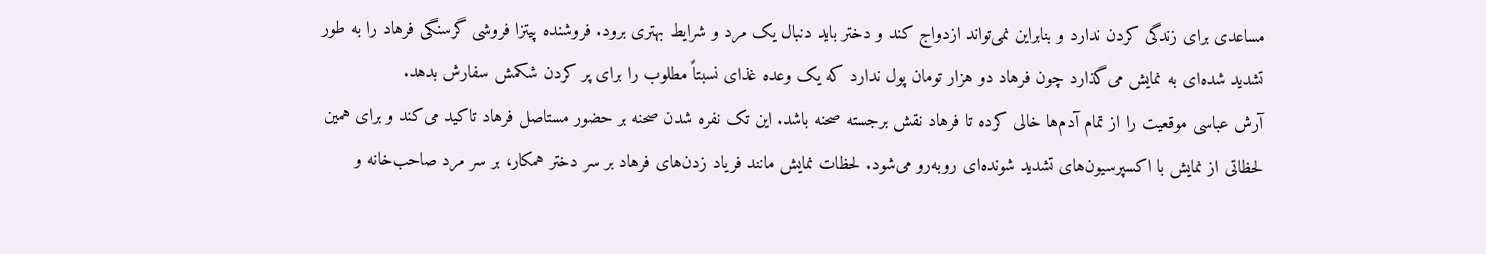مساعدی برای زندگی کردن ندارد و بنابراین نمی‌تواند ازدواج کند و دختر باید دنبال یک مرد و شرایط بهتری برود. فروشنده پیتزا فروشی گرسنگی فرهاد را به طور تشدید شده‌ای به نمایش می‌گذارد چون فرهاد دو هزار تومان پول ندارد که یک وعده غذای نسبتاً مطلوب را برای پر کردن شکمش سفارش بدهد.
آرش عباسی موقعیت را از تمام آدم‌ها خالی کرده‌ تا فرهاد نقش برجسته‌ صحنه باشد. این تک نفره شدن صحنه بر حضور مستاصل فرهاد تاکید می‌کند و برای همین لحظاتی از نمایش با اکسپرسیون‌های تشدید شونده‌ای روبه‌رو می‌شود. لحظات نمایش مانند فریاد زدن‌های فرهاد بر سر دختر همکار، بر سر مرد صاحب‌خانه و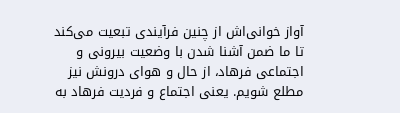آواز خوانی‌اش از چنین فرآیندی تبعیت می‌کند تا ما ضمن آشنا شدن با وضعیت بیرونی و اجتماعی فرهاد، از حال و هوای درونش نیز مطلع شویم. یعنی اجتماع و فردیت فرهاد به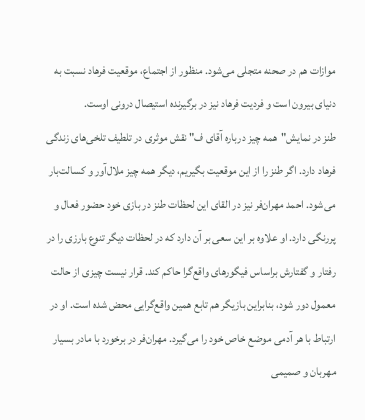موازات هم در صحنه متجلی می‌شود. منظور از اجتماع، موقعیت فرهاد نسبت به دنیای بیرون است و فردیت فرهاد نیز در برگیرنده استیصال درونی اوست.
طنز در نمایش"همه چیز درباره آقای ف" نقش موثری در تلطیف تلخی‌های زندگی فرهاد دارد. اگر طنز را از این موقعیت بگیریم، دیگر همه چیز ملال‌آور و کسالت‌بار می‌شود. احمد مهران‌فر نیز در القای این لحظات طنز در بازی خود حضور فعال و پررنگی دارد. او علاوه بر این سعی بر آن دارد که در لحظات دیگر تنوع بارزی را در رفتار و گفتارش براساس فیگورهای واقع‌گرا حاکم کند. قرار نیست چیزی از حالت معمول دور شود، بنابراین بازیگر هم تابع همین واقع‌گرایی محض شده است. او در ارتباط با هر آدمی موضع خاص خود را می‌گیرد. مهران‌فر در برخورد با مادر بسیار مهربان و صمیمی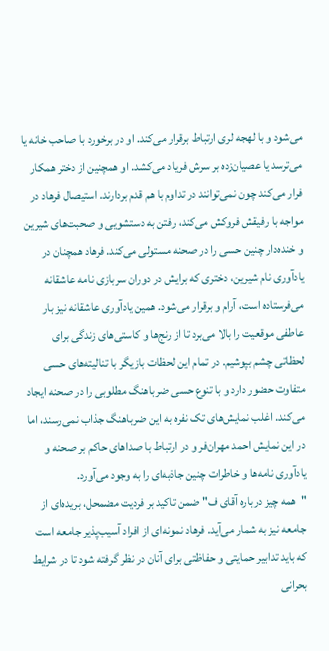می‌شود و با لهجه لری ارتباط برقرار می‌کند. او در برخورد با صاحب خانه یا می‌ترسد یا عصیان‌زده بر سرش فریاد می‌کشد. او همچنین از دختر همکار فرار می‌کند چون نمی‌توانند در تداوم با هم قدم بردارند. استیصال فرهاد در مواجه با رفیقش فروکش می‌کند، رفتن به دستشویی و صحبت‌های شیرین و خنده‌دار چنین حسی را در صحنه مستولی می‌کند. فرهاد همچنان در یادآوری نام شیرین، دختری که برایش در دوران سربازی نامه عاشقانه می‌فرستاده است، آرام و برقرار می‌شود. همین یادآوری عاشقانه نیز بار عاطفی موقعیت را بالا می‌برد تا از رنج‌ها و کاستی‌های زندگی برای لحظاتی چشم بپوشیم. در تمام این لحظات بازیگر با تنالیته‌های حسی متفاوت حضور دارد و با تنوع حسی ضرباهنگ مطلوبی را در صحنه ایجاد می‌کند. اغلب نمایش‌های تک نفره به این ضرباهنگ جذاب نمی‌رسند، اما در این نمایش احمد مهران‌فر و در ارتباط با صداهای حاکم بر صحنه و یادآوری نامه‌ها و خاطرات چنین جاذبه‌ای را به وجود می‌آورد.
"همه چیز درباره آقای ف" ضمن تاکید بر فردیت مضمحل، بریده‌ای از جامعه نیز به شمار می‌آید. فرهاد نمونه‌ای از افراد آسیب‌پذیر جامعه است که باید تدابیر حمایتی و حفاظتی برای آنان در نظر گرفته شود تا در شرایط بحرانی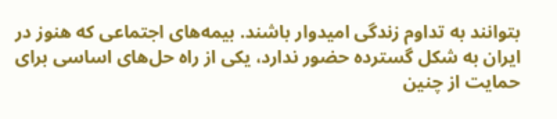بتوانند به تداوم زندگی امیدوار باشند. بیمه‌های اجتماعی که هنوز در ایران به شکل گسترده حضور ندارد، یکی از راه حل‌های اساسی برای حمایت از چنین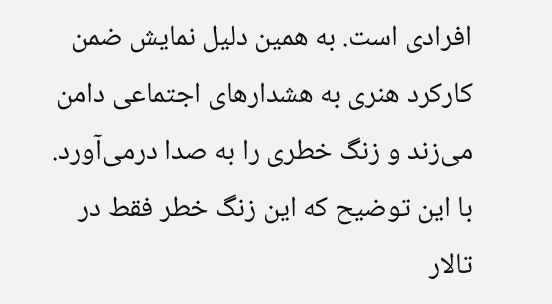افرادی است. به همین دلیل نمایش ضمن کارکرد هنری به هشدارهای اجتماعی دامن می‌زند و زنگ خطری را به صدا درمی‌آورد. با این توضیح که این زنگ خطر فقط در تالار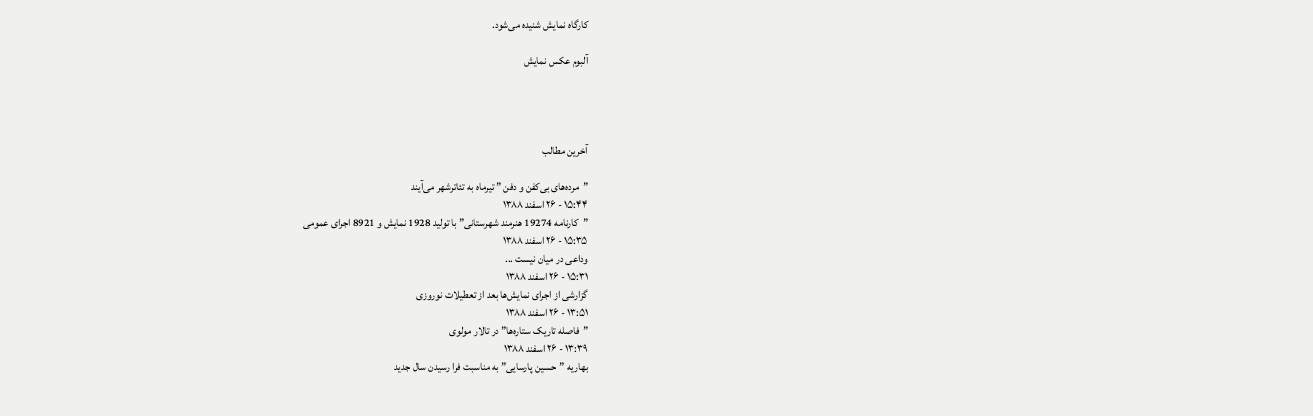کارگاه نمایش شنیده می‌شود.

آلبوم عکس نمایش




آخرین مطالب

”مرده‌های بی‌کفن و دفن ” تیرماه به تئاترشهر می‌آیند
۱۵:۴۴ - ۲۶ اسفند ۱۳۸۸
”کارنامه 19274 هنرمند شهرستانی” با تولید 1928 نمایش و 8921 اجرای عمومی
۱۵:۳۵ - ۲۶ اسفند ۱۳۸۸
وداعی در میان نیست ...
۱۵:۳۱ - ۲۶ اسفند ۱۳۸۸
گزارشی از اجرای نمایش‌ها بعد از تعطیلات نوروزی
۱۳:۵۱ - ۲۶ اسفند ۱۳۸۸
”فاصله تاریک ستاره‌ها” در تالار مولوی
۱۳:۳۹ - ۲۶ اسفند ۱۳۸۸
بهاریه ”حسین پارسایی” به مناسبت فرا رسیدن سال جدید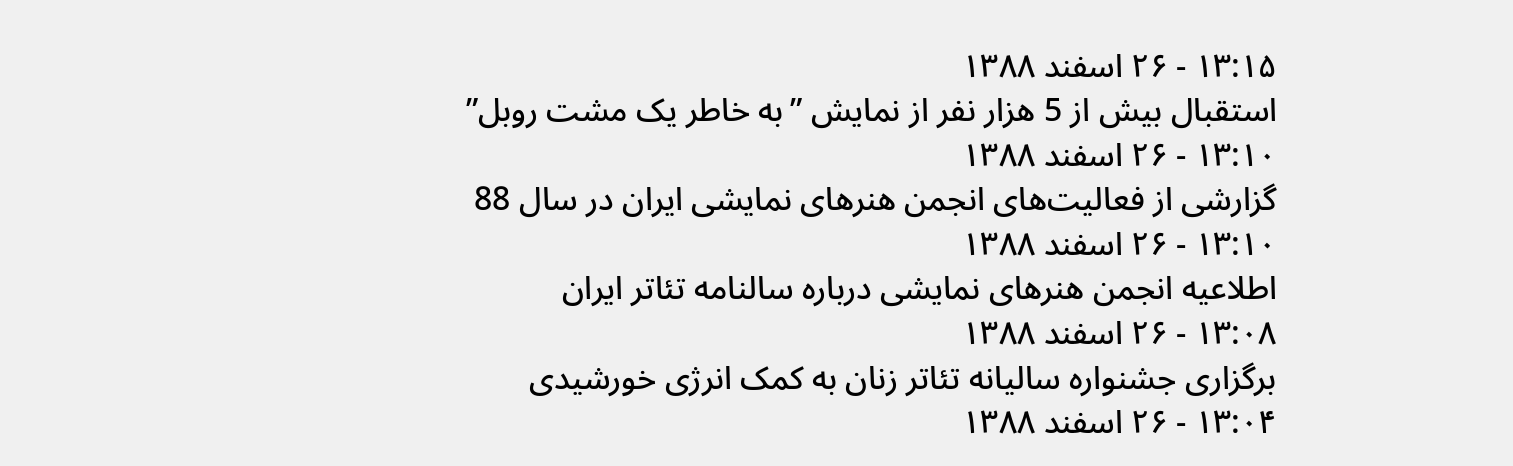۱۳:۱۵ - ۲۶ اسفند ۱۳۸۸
استقبال بیش از 5 هزار نفر از نمایش ”به خاطر یک مشت روبل”
۱۳:۱۰ - ۲۶ اسفند ۱۳۸۸
گزارشی از فعالیت‌های انجمن هنرهای نمایشی ایران در سال 88
۱۳:۱۰ - ۲۶ اسفند ۱۳۸۸
اطلاعیه انجمن هنرهای نمایشی درباره سالنامه تئاتر ایران
۱۳:۰۸ - ۲۶ اسفند ۱۳۸۸
برگزاری جشنواره سالیانه تئاتر زنان به کمک انرژی خورشیدی
۱۳:۰۴ - ۲۶ اسفند ۱۳۸۸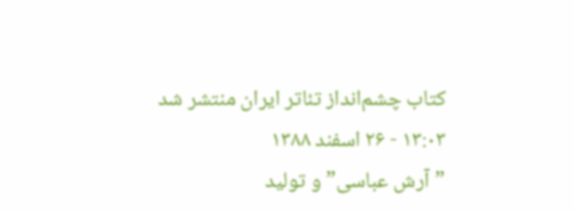کتاب چشم‌انداز تئاتر ایران منتشر شد
۱۳:۰۳ - ۲۶ اسفند ۱۳۸۸
”آرش عباسی” و تولید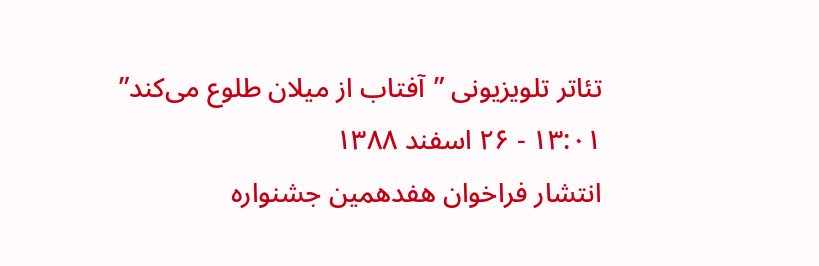تئاتر تلویزیونی ”آفتاب از میلان طلوع می‌کند”
۱۳:۰۱ - ۲۶ اسفند ۱۳۸۸
انتشار فراخوان هفدهمین جشنواره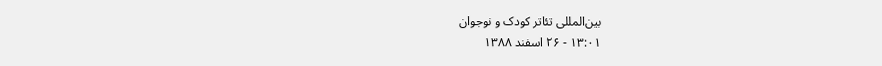بین‌المللی تئاتر کودک و نوجوان
۱۳:۰۱ - ۲۶ اسفند ۱۳۸۸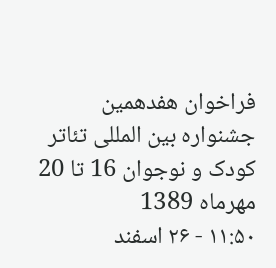فراخوان هفدهمین جشنواره بین المللی تئاتر کودک و نوجوان 16 تا 20 مهرماه 1389
۱۱:۵۰ - ۲۶ اسفند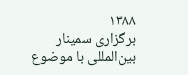۱۳۸۸
برگزاری سمینار بین‌المللی با موضوع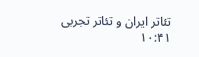تئاتر ایران و تئاتر تجربی
۱۰:۴۱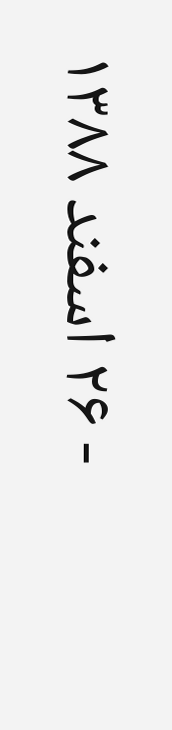- ۲۶ اسفند ۱۳۸۸